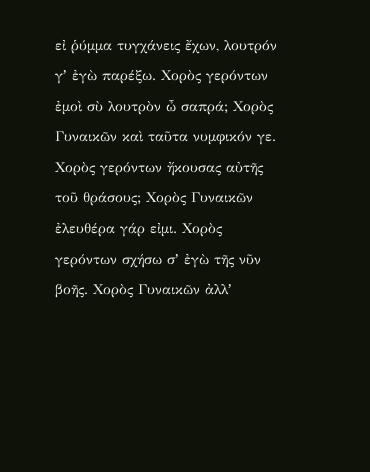εἰ ῥύμμα τυγχάνεις ἔχων, λουτρόν γʼ ἐγὼ παρέξω. Χορὸς γερόντων ἐμοὶ σὺ λουτρὸν ὦ σαπρά; Χορὸς Γυναικῶν καὶ ταῦτα νυμφικόν γε. Χορὸς γερόντων ἤκουσας αὐτῆς τοῦ θράσους; Χορὸς Γυναικῶν ἐλευθέρα γάρ εἰμι. Χορὸς γερόντων σχήσω σʼ ἐγὼ τῆς νῦν βοῆς. Χορὸς Γυναικῶν ἀλλʼ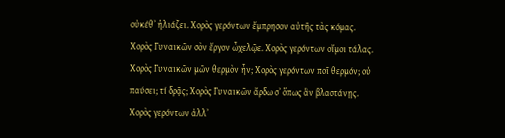οὐκέθʼ ἡλιάζει. Χορὸς γερόντων ἔμπρησον αὐτῆς τὰς κόμας. Χορὸς Γυναικῶν σὸν ἔργον ὦχελῷε. Χορὸς γερόντων οἴμοι τάλας. Χορὸς Γυναικῶν μῶν θερμὸν ἦν; Χορὸς γερόντων ποῖ θερμόν; οὐ παύσει; τί δρᾷς; Χορὸς Γυναικῶν ἄρδω σʼ ὅπως ἂν βλαστάνῃς. Χορὸς γερόντων ἀλλʼ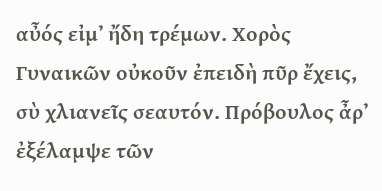αὖός εἰμʼ ἤδη τρέμων. Χορὸς Γυναικῶν οὐκοῦν ἐπειδὴ πῦρ ἔχεις, σὺ χλιανεῖς σεαυτόν. Πρόβουλος ἆρʼ ἐξέλαμψε τῶν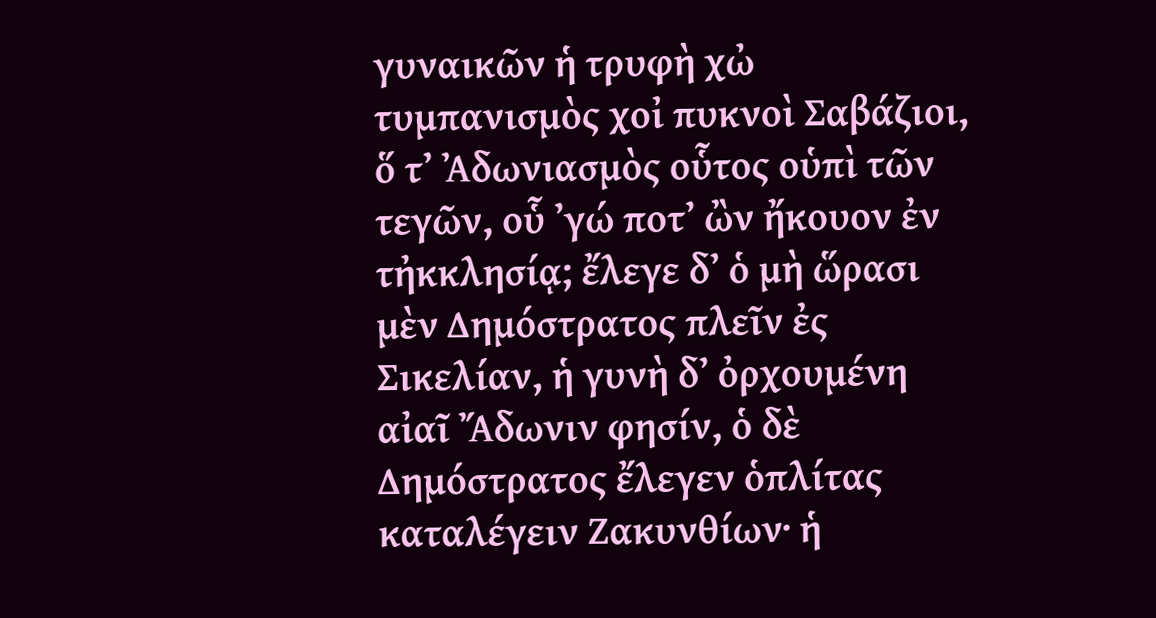γυναικῶν ἡ τρυφὴ χὠ τυμπανισμὸς χοἰ πυκνοὶ Σαβάζιοι, ὅ τʼ Ἀδωνιασμὸς οὗτος οὑπὶ τῶν τεγῶν, οὗ ʼγώ ποτʼ ὢν ἤκουον ἐν τἠκκλησίᾳ; ἔλεγε δʼ ὁ μὴ ὥρασι μὲν Δημόστρατος πλεῖν ἐς Σικελίαν, ἡ γυνὴ δʼ ὀρχουμένη αἰαῖ Ἄδωνιν φησίν, ὁ δὲ Δημόστρατος ἔλεγεν ὁπλίτας καταλέγειν Ζακυνθίων· ἡ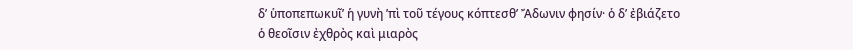δʼ ὑποπεπωκυῖʼ ἡ γυνὴ ʼπὶ τοῦ τέγους κόπτεσθʼ Ἄδωνιν φησίν· ὁ δʼ ἐβιάζετο ὁ θεοῖσιν ἐχθρὸς καὶ μιαρὸς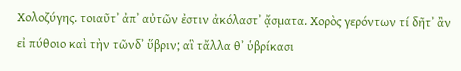Χολοζύγης. τοιαῦτʼ ἀπʼ αὐτῶν ἐστιν ἀκόλαστʼ ᾄσματα. Χορὸς γερόντων τί δῆτʼ ἂν εἰ πύθοιο καὶ τὴν τῶνδʼ ὕβριν; αἳ τἄλλα θʼ ὑβρίκασι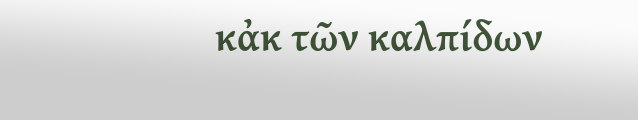κἀκ τῶν καλπίδων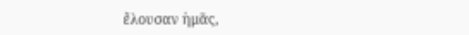ἔλουσαν ἡμᾶς,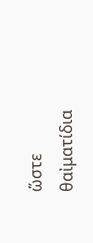ὥστε θαἰματίδια